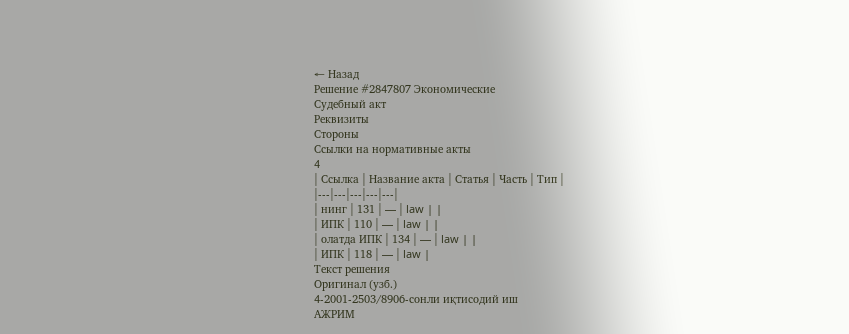← Назад
Решение #2847807 Экономические
Судебный акт
Реквизиты
Стороны
Ссылки на нормативные акты
4
| Ссылка | Название акта | Статья | Часть | Тип |
|---|---|---|---|---|
| нинг | 131 | — | law | |
| ИПК | 110 | — | law | |
| олатда ИПК | 134 | — | law | |
| ИПК | 118 | — | law |
Текст решения
Оригинал (узб.)
4-2001-2503/8906-сонли иқтисодий иш
АЖРИМ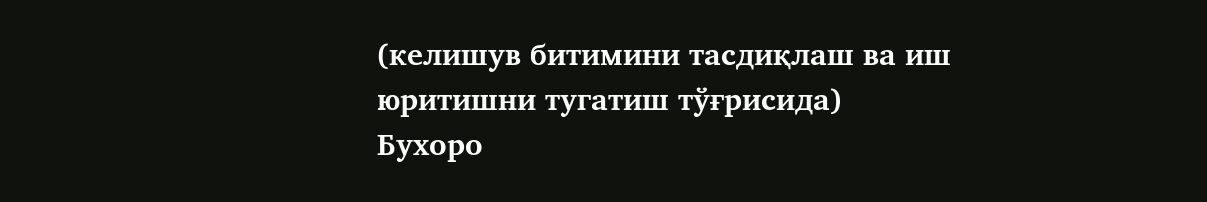(келишув битимини тасдиқлаш ва иш юритишни тугатиш тўғрисида)
Бухоро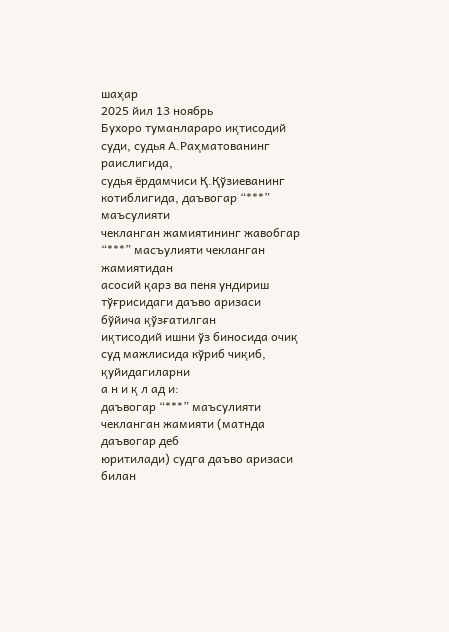шаҳар
2025 йил 13 ноябрь
Бухоро туманлараро иқтисодий суди, судья А.Раҳматованинг раислигида,
судья ёрдамчиси Қ.Қўзиеванинг котиблигида, даъвогар “***” маъсулияти
чекланган жамиятининг жавобгар “***” масъулияти чекланган жамиятидан
асосий қарз ва пеня ундириш тўғрисидаги даъво аризаси бўйича қўзғатилган
иқтисодий ишни ўз биносида очиқ суд мажлисида кўриб чиқиб, қуйидагиларни
а н и қ л ад и:
даъвогар “***” маъсулияти чекланган жамияти (матнда даъвогар деб
юритилади) судга даъво аризаси билан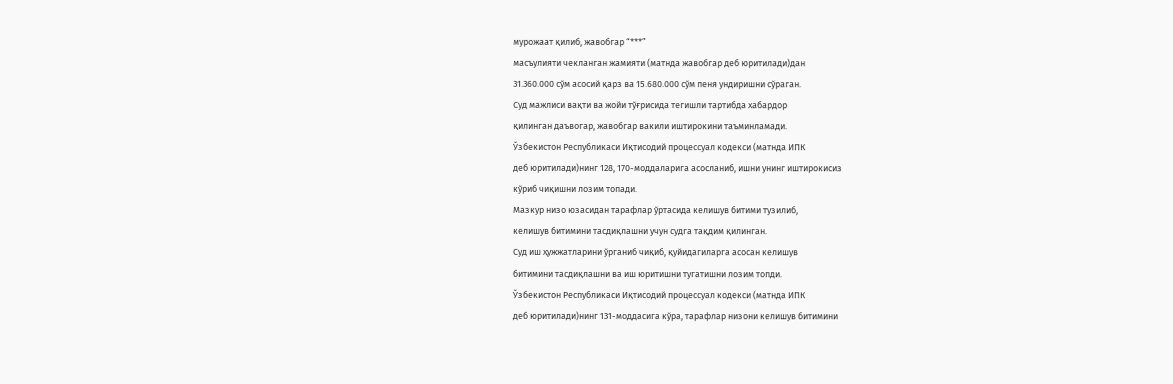мурожаат қилиб, жавобгар “***”
масъулияти чекланган жамияти (матнда жавобгар деб юритилади)дан
31.360.000 сўм асосий қарз ва 15.680.000 сўм пеня ундиришни сўраган.
Суд мажлиси вақти ва жойи тўғрисида тегишли тартибда хабардор
қилинган даъвогар, жавобгар вакили иштирокини таъминламади.
Ўзбекистон Республикаси Иқтисодий процессуал кодекси (матнда ИПК
деб юритилади)нинг 128, 170-моддаларига асосланиб, ишни унинг иштирокисиз
кўриб чиқишни лозим топади.
Мазкур низо юзасидан тарафлар ўртасида келишув битими тузилиб,
келишув битимини тасдиқлашни учун судга тақдим қилинган.
Суд иш ҳужжатларини ўрганиб чиқиб, қуйидагиларга асосан келишув
битимини тасдиқлашни ва иш юритишни тугатишни лозим топди.
Ўзбекистон Республикаси Иқтисодий процессуал кодекси (матнда ИПК
деб юритилади)нинг 131-моддасига кўра, тарафлар низони келишув битимини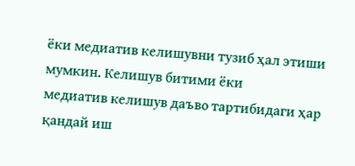ёки медиатив келишувни тузиб ҳал этиши мумкин. Келишув битими ёки
медиатив келишув даъво тартибидаги ҳар қандай иш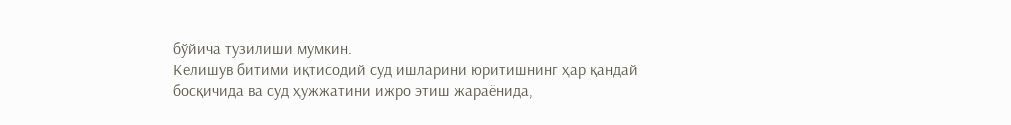бўйича тузилиши мумкин.
Келишув битими иқтисодий суд ишларини юритишнинг ҳар қандай
босқичида ва суд ҳужжатини ижро этиш жараёнида,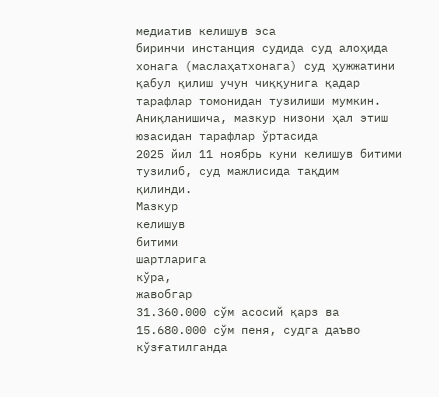медиатив келишув эса
биринчи инстанция судида суд алоҳида хонага (маслаҳатхонага) суд ҳужжатини
қабул қилиш учун чиққунига қадар тарафлар томонидан тузилиши мумкин.
Аниқланишича, мазкур низони ҳал этиш юзасидан тарафлар ўртасида
2025 йил 11 ноябрь куни келишув битими тузилиб, суд мажлисида тақдим
қилинди.
Мазкур
келишув
битими
шартларига
кўра,
жавобгар
31.360.000 сўм асосий қарз ва 15.680.000 сўм пеня, судга даъво кўзғатилганда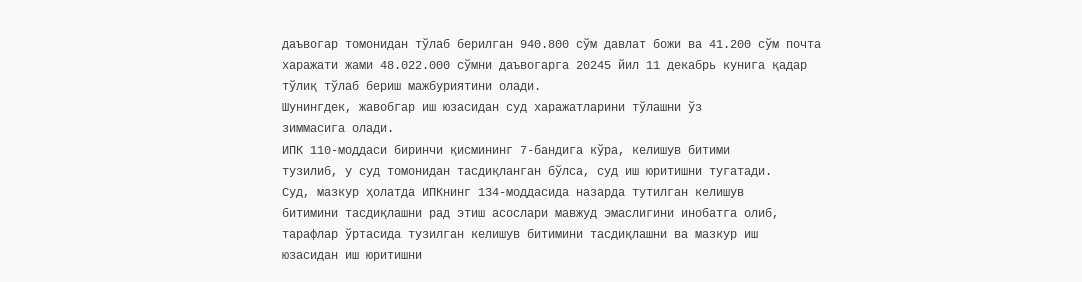даъвогар томонидан тўлаб берилган 940.800 сўм давлат божи ва 41.200 сўм почта
харажати жами 48.022.000 сўмни даъвогарга 20245 йил 11 декабрь кунига қадар
тўлиқ тўлаб бериш мажбуриятини олади.
Шунингдек, жавобгар иш юзасидан суд харажатларини тўлашни ўз
зиммасига олади.
ИПК 110-моддаси биринчи қисмининг 7-бандига кўра, келишув битими
тузилиб, у суд томонидан тасдиқланган бўлса, суд иш юритишни тугатади.
Суд, мазкур ҳолатда ИПКнинг 134-моддасида назарда тутилган келишув
битимини тасдиқлашни рад этиш асослари мавжуд эмаслигини инобатга олиб,
тарафлар ўртасида тузилган келишув битимини тасдиқлашни ва мазкур иш
юзасидан иш юритишни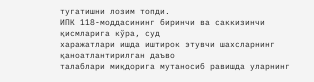тугатишни лозим топди.
ИПК 118-моддасининг биринчи ва саккизинчи қисмларига кўра, суд
харажатлари ишда иштирок этувчи шахсларнинг қаноатлантирилган даъво
талаблари миқдорига мутаносиб равишда уларнинг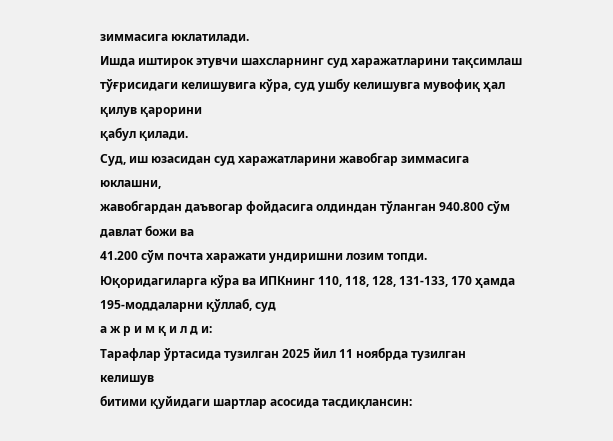зиммасига юклатилади.
Ишда иштирок этувчи шахсларнинг суд харажатларини тақсимлаш
тўғрисидаги келишувига кўра, суд ушбу келишувга мувофиқ ҳал қилув қарорини
қабул қилади.
Суд, иш юзасидан суд харажатларини жавобгар зиммасига юклашни,
жавобгардан даъвогар фойдасига олдиндан тўланган 940.800 сўм давлат божи ва
41.200 сўм почта харажати ундиришни лозим топди.
Юқоридагиларга кўра ва ИПКнинг 110, 118, 128, 131-133, 170 ҳамда
195-моддаларни қўллаб, суд
а ж р и м қ и л д и:
Тарафлар ўртасида тузилган 2025 йил 11 ноябрда тузилган келишув
битими қуйидаги шартлар асосида тасдиқлансин: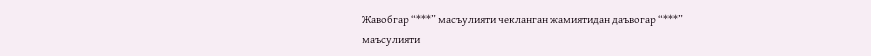Жавобгар “***” масъулияти чекланган жамиятидан даъвогар “***”
маъсулияти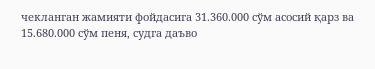чекланган жамияти фойдасига 31.360.000 сўм асосий қарз ва
15.680.000 сўм пеня, судга даъво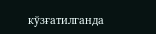кўзғатилганда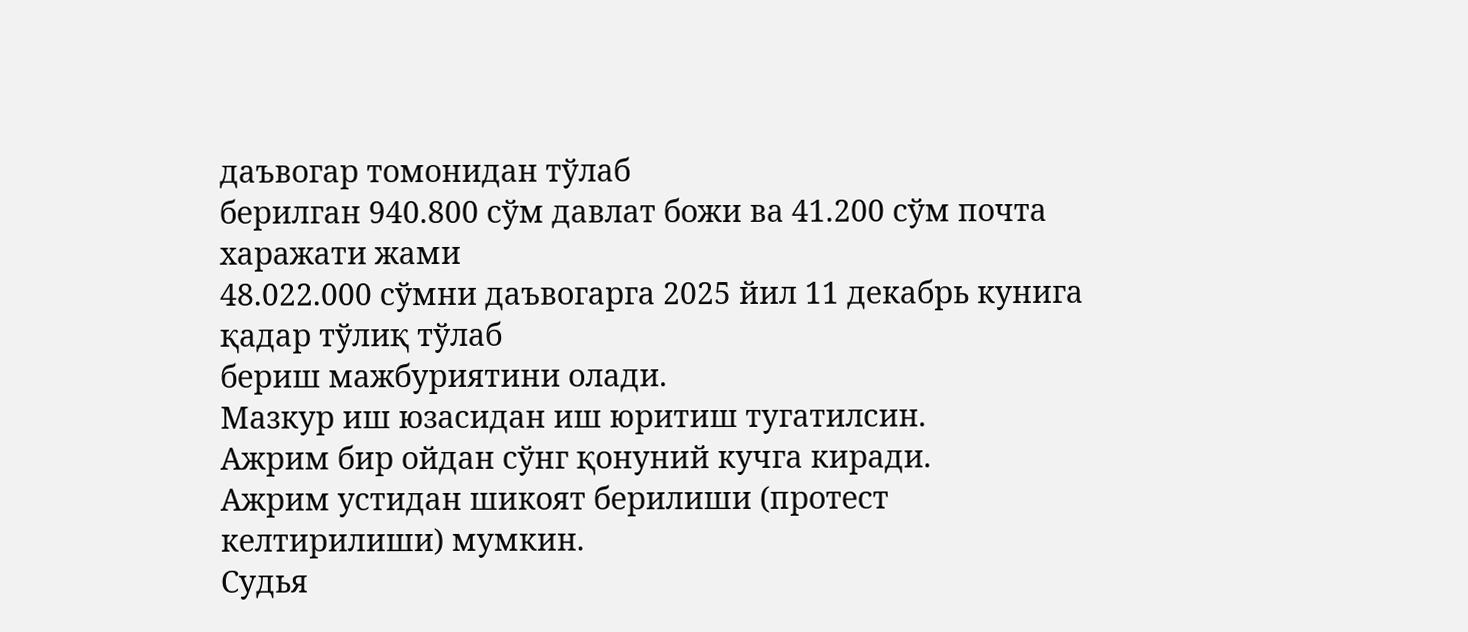даъвогар томонидан тўлаб
берилган 940.800 сўм давлат божи ва 41.200 сўм почта харажати жами
48.022.000 сўмни даъвогарга 2025 йил 11 декабрь кунига қадар тўлиқ тўлаб
бериш мажбуриятини олади.
Мазкур иш юзасидан иш юритиш тугатилсин.
Ажрим бир ойдан сўнг қонуний кучга киради.
Ажрим устидан шикоят берилиши (протест келтирилиши) мумкин.
Судья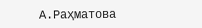А.Раҳматова